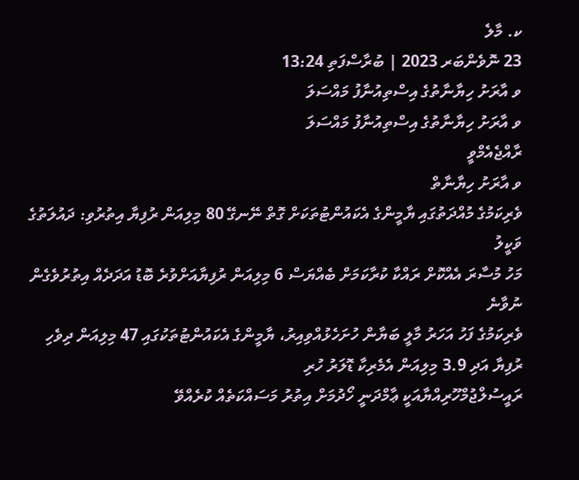ކ. މާލެ
23 ނޮވެންބަރ 2023 | ބުރާސްފަތި 13:24
ވ އާރަށު ހިޔާނާތުގެ އިސްތިއުނާފު މައްސަލަ
ވ އާރަށު ހިޔާނާތުގެ އިސްތިއުނާފު މައްސަލަ
ރާއްޖެއެމްވީ
ވ އާރަށު ހިޔާނާތް
ވެރިކަމުގެ މުއްދަތުގައި ޔާމީންގެ އެކައުންޓުތަކަށް ގޮތް ނޭނގޭ 80 މިލިއަން ރުފިޔާ އިތުރުވި: ދައުލަތުގެ ވަކީލު
މަހު މުސާރަ އެއްކޮށް ރައްކާ ކުރާކަމަށް ބެއްޔަސް 6 މިލިއަން ރުފިޔާއަށްވުރެ ބޮޑު އަދަދެއް އިތުރުވެގެން ނުވާނެ
ވެރިކަމުގެ ފަހު އަހަރު މާލީ ބަޔާން ހުށަހެޅުއްވިއިރު، ޔާމީންގެ އެކައުންޓުތަކުގައި 47 މިލިއަން ދިވެހި ރުފިޔާ އަދި 3.9 މިލިއަން އެމެރިކާ ޑޮލަރު ހުރި
ރައީސުލްޖުމްހޫރިއްޔާއަކީ ޢާމްދަނީ ހޯދުމަށް އިތުރު މަސައްކަތެއް ކުރެއްވޭ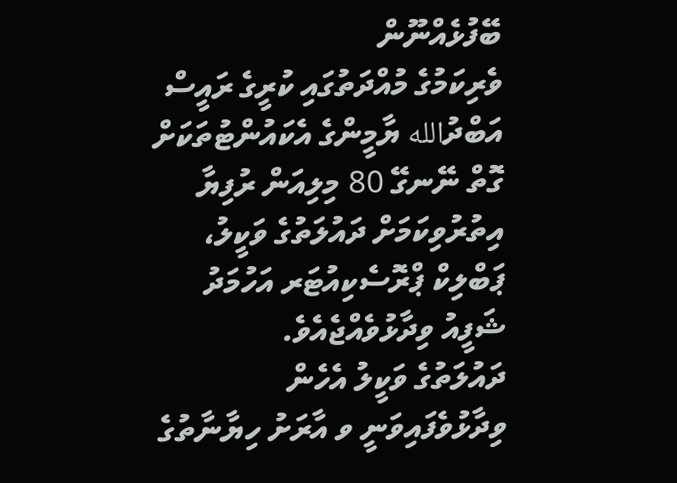ބޭފުޅެއްނޫން
ވެރިކަމުގެ މުއްދަތުގައި ކުރީގެ ރައީސް އަބްދުالله ޔާމީންގެ އެކައުންޓުތަކަށް ގޮތް ނޭނގޭ 80 މިލިއަން ރުފިޔާ އިތުރުވިކަމަށް ދައުލަތުގެ ވަކީލު، ޕަބްލިކް ޕްރޮސެކިއުޓަރ އަހުމަދު ޝަފީއު ވިދާޅުވެއްޖެއެވެ.
ދައުލަތުގެ ވަކީލު އެހެން ވިދާޅުވެފައިވަނީ ވ އާރަށު ހިޔާނާތުގެ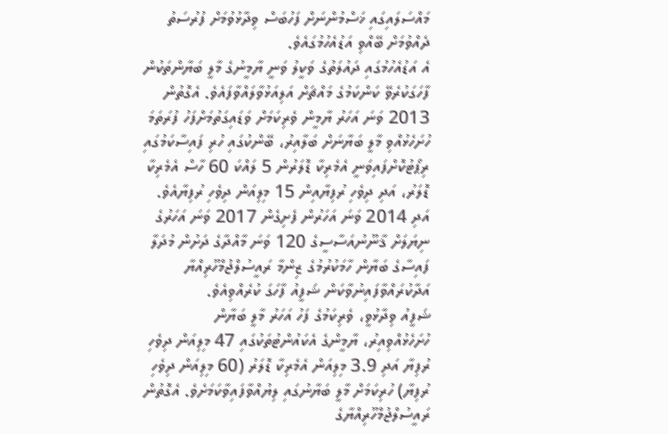މައްސަލައިގައި ޚަސްމުންނަށް ފަހުބަސް ވިދާޅުވުމަށް ފުރުސަތު ދެއްވުމަށް ބޭއްވި އަޑުއެހުމުގައެވެ.
އެ އަޑުއެހުމުގައި ދައުލަތުގެ ވަކީލު ވަނީ ޔާމީނުގެ މާލީ ބަޔާންތަކުން ފާހަގަކުރެވޭ ކަންކަމުގެ މައްޗަށް އަލިއަޅުވާލައްވާފައެވެ. އެގޮތުން 2013 ވަނަ އަހަރު ޔާމީން ވެރިކަމަށް ވަޑައިގަތުމަށްފަހު ފުރަތަމަ ހުށަހެޅުއްވި މާލީ ބަޔާނަށް ބަލާއިރު، ބޭންކުގައި ހުރި ފައިސާކަމުގައި ރިޕޯޓުކޮށްފައިވަނީ އެމެރިކާ ޑޮލަރުން 5 ލައްކަ 60 ހާސް އެމެރިކާ ޑޮލަރު، އަދި ދިވެހި ރުފިޔާއިން 15 މިލިއަން ދިވެހި ރުފިޔާއެވެ.
އަދި 2014 ވަނަ އަހަރުން ފެށިގެން 2017 ވަނަ އަހަރުގެ ނިޔަލަށް ޤާނޫނުއަސާސީގެ 120 ވަނަ މާއްދާގެ ދަށުން މުދަލާ ފައިސާގެ ބަޔާން ހާމަކުރުމުގެ ޒިންމާ ރައީސުލްޖުމްހޫރިއްޔާ އަދާކުރައްވާފައިނުވާކަން ޝަފީއު ފާހަގަ ކުރެއްވިއެވެ.
ޝަފީއު ވިދާޅުވީ، ވެރިކަމުގެ ފަހު އަހަރު މާލީ ބަޔާން ހުށަހެޅުއްވިއިރު، ޔާމީންގެ އެކައުންޓުތަކުގައި 47 މިލިއަން ދިވެހި ރުފިޔާ އަދި 3.9 މިލިއަން އެމެރިކާ ޑޮލަރު (60 މިލިއަން ދިވެހި ރުފިޔާ) ހުރިކަމަށް މާލީ ބަޔާނުގައި ލިޔުއްވާފައިވާކަމަށެވެ. އެގޮތުން ރައީސުލްޖުމްހޫރިއްޔާގެ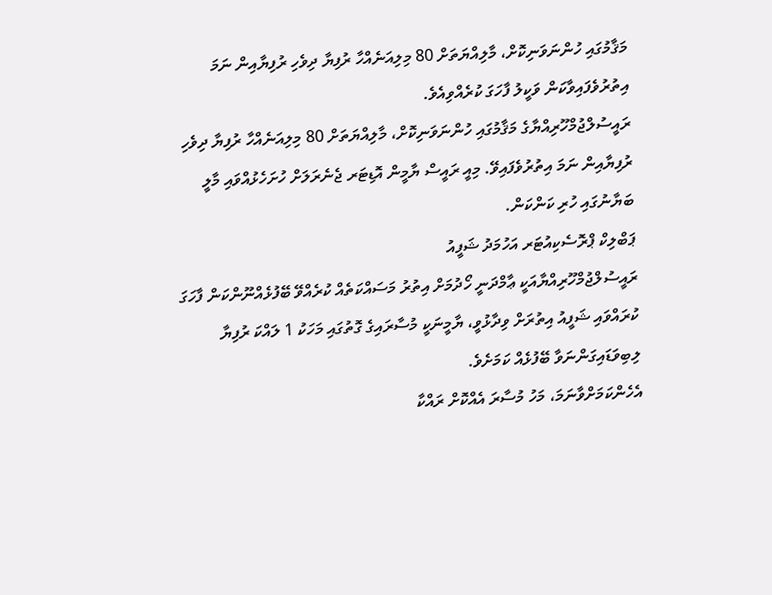މަޤާމުގައި ހުންނަވަނިކޮށް، މާލިއްޔަތަށް 80 މިލިއަނެއްހާ ރުފިޔާ ދިވެހި ރުފިޔާއިން ނަމަ އިތުރުވެފައިވާކަން ވަކީލު ފާހަގަ ކުރެއްވިއެވެ.
ރައީސުލްޖުމްހޫރިއްޔާގެ މަޤާމުގައި ހުންނަވަނިކޮށް، މާލިއްޔަތަށް 80 މިލިއަނެއްހާ ރުފިޔާ ދިވެހި ރުފިޔާއިން ނަމަ އިތުރުވެފައިވޭ. މިއީ ރައީސް ޔާމީން އޮޑިޓަރ ޖެނެރަލަށް ހުށަހެޅުއްވައި މާލީ ބަޔާނުގައި ހުރި ކަންކަން.
ޕަބްލިކް ޕްރޮސެކިއުޓަރ އަހުމަދު ޝަފީއު
ރައީސުލްޖުމްހޫރިއްޔާއަކީ ޢާމްދަނީ ހޯދުމަށް އިތުރު މަސައްކަތެއް ކުރެއްވޭ ބޭފުޅެއްނޫންކަން ފާހަގަ ކުރައްވައި ޝަފީއު އިތުރަށް ވިދާޅުވީ، ޔާމީނަކީ މުސާރައިގެ ގޮތުގައި މަހަކު 1 ލައްކަ ރުފިޔާ ލިބިވަޑައިގަންނަވާ ބޭފުޅެއް ކަމަށެވެ.
އެހެންކަމަށްވާނަމަ، މަހު މުސާރަ އެއްކޮށް ރައްކާ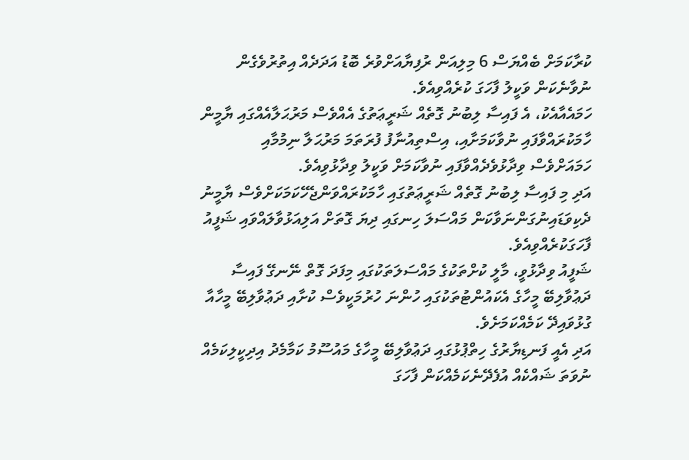ކުރާކަމަށް ބެއްޔަސް 6 މިލިއަން ރުފިޔާއަށްވުރެ ބޮޑު އަދަދެއް އިތުރުވެގެން ނުވާނެކަން ވަކީލު ފާހަގަ ކުރެއްވިއެވެ.
ހަމައެއާއެކު، އެ ފައިސާ ލިބުނު ގޮތެއް ޝަރީޢަތުގެ އެއްވެސް މަރުޙަލާއެއްގައި ޔާމީން ހާމަކުރައްވާފައި ނުވާކަމަށާއި، އިސްތިއުނާފު ފުރަތަމަ މަރުޙަލާ ނިމުމާއި ހަމައަށްވެސް ވިދާޅުވެދެއްވާފައި ނުވާކަމަށް ވަކީލު ވިދާޅުވިއެވެ.
އަދި މި ފައިސާ ލިބުނު ގޮތެއް ޝަރީޢަތުގައި ހާމަކުރައްވަންޖެހޭކަމަކަށްވެސް ޔާމީނު ދެކިވަޑައިނުގަންނަވާކަން މައްސަލަ ހިނގައި ދިޔަ ގޮތަށް އަލިއަޅުވާލައްވައި ޝަފީއު ފާހަގަކުރެއްވިއެވެ.
ޝަފީއު ވިދާޅުވީ، މާލީ ކުށްތަކުގެ މައްސަލަތަކުގައި މިފަދަ ގޮތް ނޭނގޭ ފައިސާ ދަޢުވާލިބޭ މީހާގެ އެކައުންޓުތަކުގައި ހުންނަ ހުރުމަކީވެސް ކުށާއި ދަޢުވާލިބޭ މީހާއާ ގުޅުވައިދޭ ކަމެއްކަމަށެވެ.
އަދި އެއީ ފަނޑިޔާރުގެ ހިތްޕުޅުގައި ދަޢުވާލިބޭ މީހާގެ މައުސޫމު ކަމާމެދު އިދިކީލިކަމެއް ނުވަތަ ޝައްކެއް އުފެދޭނެކަމެއްކަން ފާހަގަ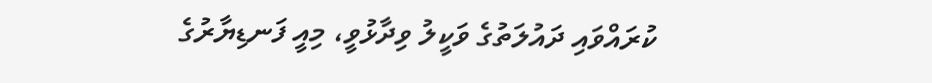ކުރައްވައި ދައުލަތުގެ ވަކީލު ވިދާޅުވީ، މިއީ ފަނޑިޔާރުގެ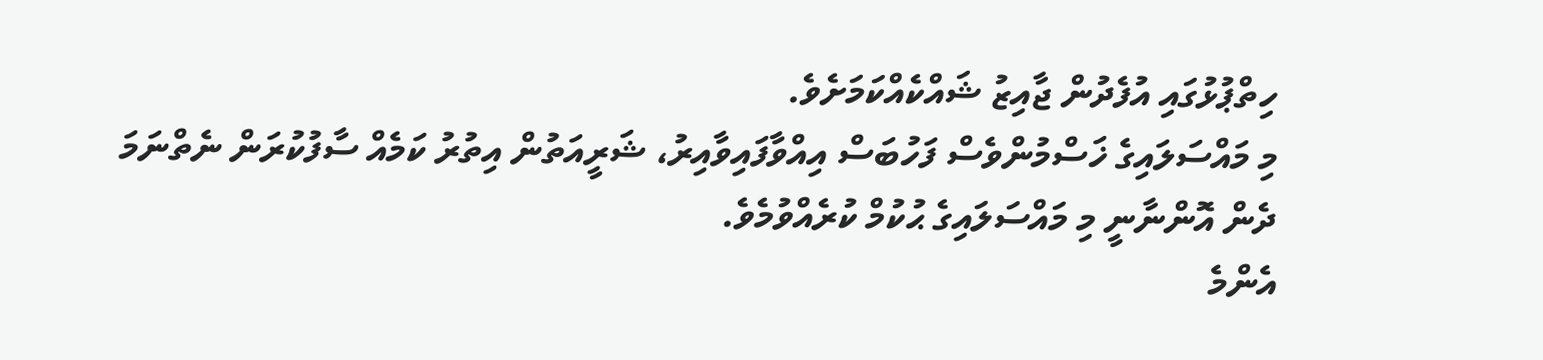ހިތްޕުޅުގައި އުފެދުން ޖާއިޒު ޝައްކެއްކަމަށެވެ.
މި މައްސަލައިގެ ޚަސްމުންވެސް ފަހުބަސް އިއްވާފައިވާއިރު، ޝަރީއަތުން އިތުރު ކަމެއް ސާފުކުރަން ނެތްނަމަ ދެން އޮންނާނީ މި މައްސަލައިގެ ޙުކުމް ކުރެއްވުމެވެ.
އެންމެ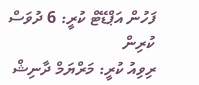ފަހުން އަޕްޑޭޓް ކުރީ: 6 ދުވަސް ކުރިން
ރިވިއު ކުރީ: މަރްޔަމް ދާނިޝް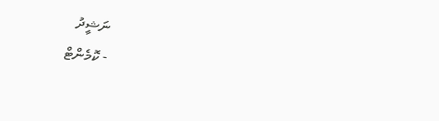ނަޝީދު
- ކޮމެންޓް